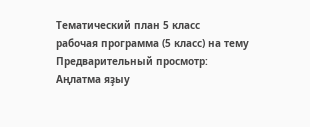Тематический план 5 класс
рабочая программа (5 класс) на тему
Предварительный просмотр:
Аңлатма яҙыу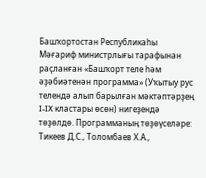Башҡортостан Республикаһы Мәғариф министрлығы тарафынан раҫланған «Башҡорт теле һәм әҙәбиәтенән программа» (Уҡытыу рус телендә алып барылған мәктәптәрҙең I-IX кластары өсөн) нигеҙендә төҙөлдө. Программаның төҙөүселәре: Тикеев Д.С., Толомбаев Х.А.,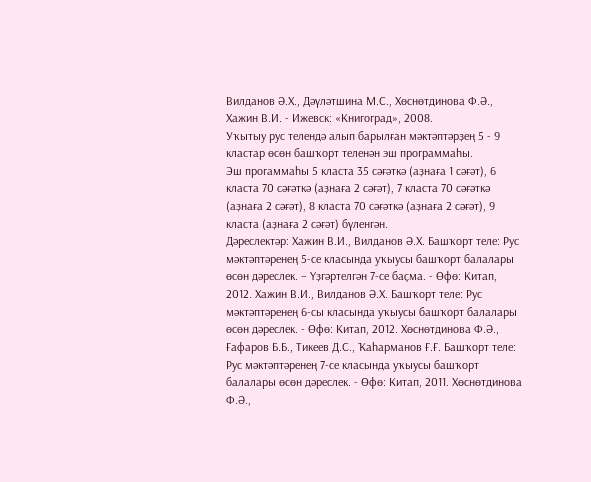Вилданов Ә.Х., Дәүләтшина М.С., Хөснөтдинова Ф.Ә., Хажин В.И. - Ижевск: «Книгоград», 2008.
Уҡытыу рус телендә алып барылған мәктәптәрҙең 5 - 9 кластар өсөн башҡорт теленән эш программаһы.
Эш прогаммаһы 5 класта 35 сәғәткә (аҙнаға 1 сәғәт), 6 класта 70 сәғәткә (аҙнаға 2 сәғәт), 7 класта 70 сәғәткә (аҙнаға 2 сәғәт), 8 класта 70 сәғәткә (аҙнаға 2 сәғәт), 9 класта (аҙнаға 2 сәғәт) бүленгән.
Дәреслектәр: Хажин В.И., Вилданов Ә.Х. Башҡорт теле: Рус мәктәптәренең 5-се класында уҡыусы башҡорт балалары өсөн дәреслек. – Үҙгәртелгән 7-се баҫма. - Өфө: Китап, 2012. Хажин В.И., Вилданов Ә.Х. Башҡорт теле: Рус мәктәптәренең 6-сы класында уҡыусы башҡорт балалары өсөн дәреслек. - Өфө: Китап, 2012. Хөснөтдинова Ф.Ә., Ғафаров Б.Б., Тикеев Д.С., Ҡаһарманов Ғ.Ғ. Башҡорт теле: Рус мәктәптәренең 7-се класында уҡыусы башҡорт балалары өсөн дәреслек. - Өфө: Китап, 2011. Хөснөтдинова Ф.Ә.,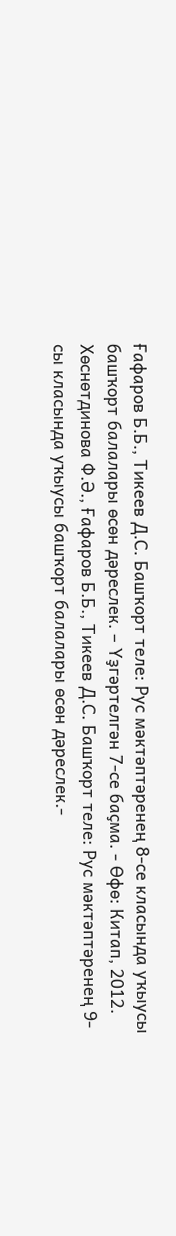Ғафаров Б.Б., Тикеев Д.С. Башҡорт теле: Рус мәктәптәренең 8-се класында уҡыусы башҡорт балалары өсөн дәреслек. – Үҙгәртелгән 7-се баҫма. - Өфө: Китап, 2012. Хөснөтдинова Ф.Ә., Ғафаров Б.Б., Тикеев Д.С. Башҡорт теле: Рус мәктәптәренең 9-сы класында уҡыусы башҡорт балалары өсөн дәреслек.-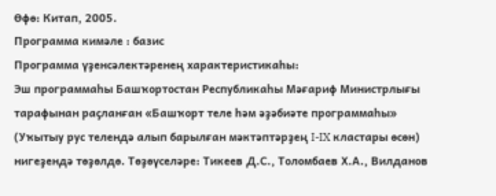Өфө: Китап, 2005.
Программа кимәле : базис
Программа үҙенсәлектәренең характеристикаһы:
Эш программаһы Башҡортостан Республикаһы Мәғариф Министрлығы тарафынан раҫланған «Башҡорт теле һәм әҙәбиәте программаһы» (Уҡытыу рус телендә алып барылған мәктәптәрҙең I-IX кластары өсөн) нигеҙендә төҙөлдө. Төҙөүселәре: Тикеев Д.С., Толомбаев Х.А., Вилданов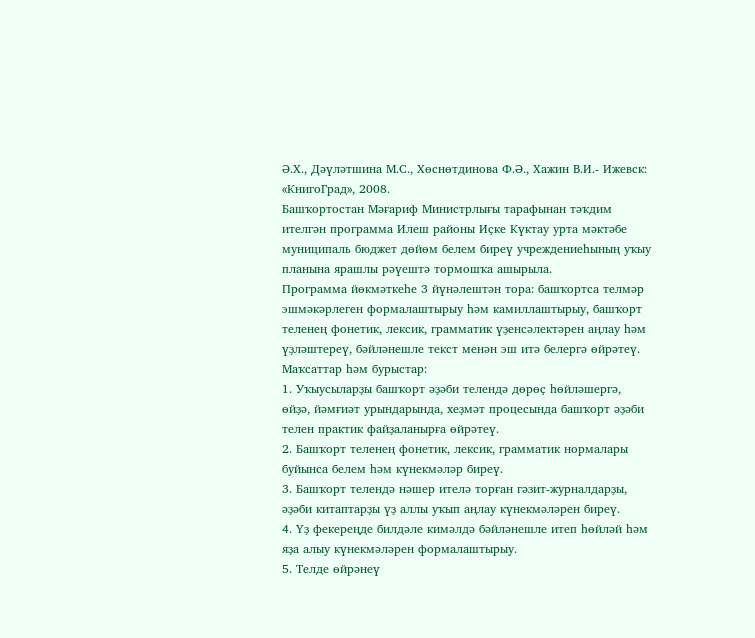Ә.Х., Дәүләтшина М.С., Хөснөтдинова Ф.Ә., Хажин В.И.- Ижевск: «КнигоГрад», 2008.
Башҡортостан Мәғариф Министрлығы тарафынан тәҡдим ителгән программа Илеш районы Иҫке Күктау урта мәктәбе муниципаль бюджет дөйөм белем биреү учреждениеhының уҡыу планына ярашлы рәүештә тормошҡа ашырыла.
Программа йөкмәткеһе 3 йүнәлештән тора: башҡортса телмәр эшмәкәрлеген формалаштырыу һәм камиллаштырыу, башҡорт теленең фонетик, лексик, грамматик үҙенсәлектәрен аңлау һәм үҙләштереү, бәйләнешле текст менән эш итә белергә өйрәтеү.
Маҡсаттар һәм бурыстар:
1. Уҡыусыларҙы башҡорт әҙәби телендә дөрөҫ һөйләшергә, өйҙә, йәмғиәт урындарында, хеҙмәт процесында башҡорт әҙәби телен практик файҙаланырға өйрәтеү.
2. Башҡорт теленең фонетик, лексик, грамматик нормалары буйынса белем һәм күнекмәләр биреү.
3. Башҡорт телендә нәшер ителә торған гәзит-журналдарҙы, әҙәби китаптарҙы үҙ аллы уҡып аңлау күнекмәләрен биреү.
4. Үҙ фекереңде билдәле кимәлдә бәйләнешле итеп һөйләй һәм яҙа алыу күнекмәләрен формалаштырыу.
5. Телде өйрәнеү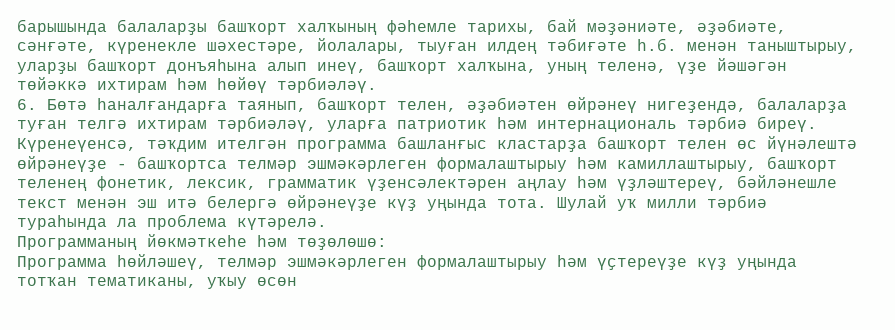барышында балаларҙы башҡорт халҡының фәһемле тарихы, бай мәҙәниәте, әҙәбиәте, сәнғәте, күренекле шәхестәре, йолалары, тыуған илдең тәбиғәте һ.б. менән таныштырыу, уларҙы башҡорт донъяһына алып инеү, башҡорт халҡына, уның теленә, үҙе йәшәгән төйәккә ихтирам һәм һөйөү тәрбиәләү.
6. Бөтә һаналғандарға таянып, башҡорт телен, әҙәбиәтен өйрәнеү нигеҙендә, балаларҙа туған телгә ихтирам тәрбиәләү, уларға патриотик һәм интернациональ тәрбиә биреү. Күренеүенсә, тәҡдим ителгән программа башланғыс кластарҙа башҡорт телен өс йүнәлештә өйрәнеүҙе - башҡортса телмәр эшмәкәрлеген формалаштырыу һәм камиллаштырыу, башҡорт теленең фонетик, лексик, грамматик үҙенсәлектәрен аңлау һәм үҙләштереү, бәйләнешле текст менән эш итә белергә өйрәнеүҙе күҙ уңында тота. Шулай уҡ милли тәрбиә тураһында ла проблема күтәрелә.
Программаның йөкмәткеһе һәм төҙөлөшө:
Программа һөйләшеү, телмәр эшмәкәрлеген формалаштырыу һәм үҫтереүҙе күҙ уңында тотҡан тематиканы, уҡыу өсөн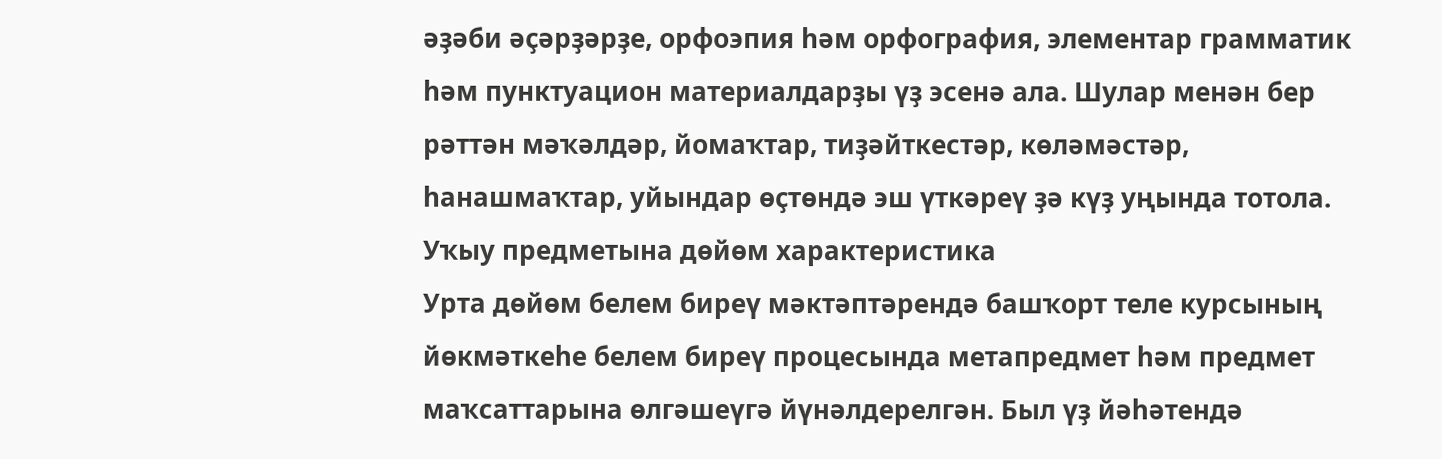әҙәби әҫәрҙәрҙе, орфоэпия һәм орфография, элементар грамматик һәм пунктуацион материалдарҙы үҙ эсенә ала. Шулар менән бер рәттән мәҡәлдәр, йомаҡтар, тиҙәйткестәр, көләмәстәр, һанашмаҡтар, уйындар өҫтөндә эш үткәреү ҙә күҙ уңында тотола.
Уҡыу предметына дөйөм характеристика
Урта дөйөм белем биреү мәктәптәрендә башҡорт теле курсының йөкмәткеһе белем биреү процесында метапредмет һәм предмет маҡсаттарына өлгәшеүгә йүнәлдерелгән. Был үҙ йәһәтендә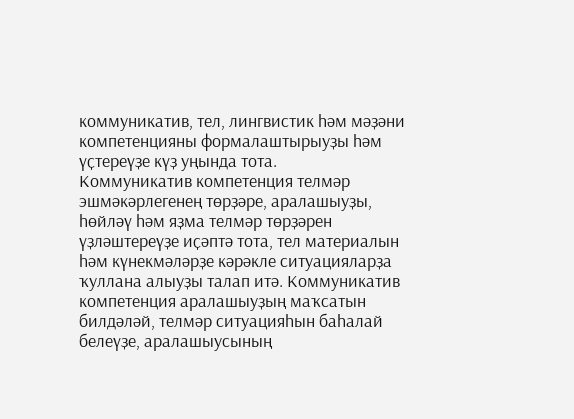коммуникатив, тел, лингвистик һәм мәҙәни компетенцияны формалаштырыуҙы һәм үҫтереүҙе күҙ уңында тота.
Коммуникатив компетенция телмәр эшмәкәрлегенең төрҙәре, аралашыуҙы, һөйләү һәм яҙма телмәр төрҙәрен үҙләштереүҙе иҫәптә тота, тел материалын һәм күнекмәләрҙе кәрәкле ситуацияларҙа ҡуллана алыуҙы талап итә. Коммуникатив компетенция аралашыуҙың маҡсатын билдәләй, телмәр ситуацияһын баһалай белеүҙе, аралашыусының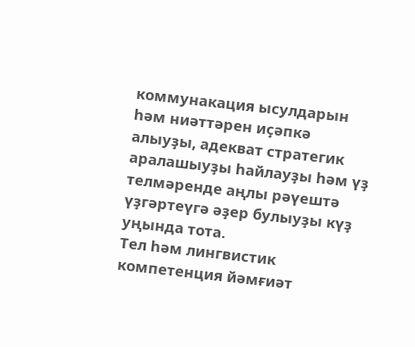коммунакация ысулдарын һәм ниәттәрен иҫәпкә алыуҙы, адекват стратегик аралашыуҙы һайлауҙы һәм үҙ телмәренде аңлы рәүештә үҙгәртеүгә әҙер булыуҙы күҙ уңында тота.
Тел һәм лингвистик компетенция йәмғиәт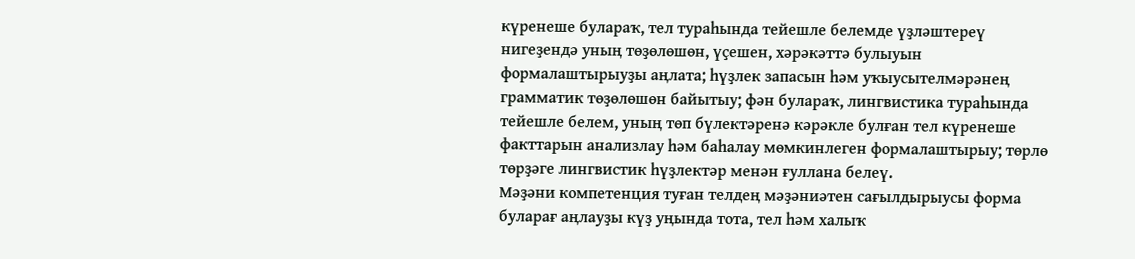күренеше булараҡ, тел тураһында тейешле белемде үҙләштереү нигеҙендә уның төҙөлөшөн, үҫешен, хәрәкәттә булыуын формалаштырыуҙы аңлата; һүҙлек запасын һәм уҡыусытелмәрәнең грамматик төҙөлөшөн байытыу; фән булараҡ, лингвистика тураһында тейешле белем, уның төп бүлектәренә кәрәкле булған тел күренеше факттарын анализлау һәм баһалау мөмкинлеген формалаштырыу; төрлө төрҙәге лингвистик һүҙлектәр менән ғуллана белеү.
Мәҙәни компетенция туған телдең мәҙәниәтен сағылдырыусы форма буларағ аңлауҙы күҙ уңында тота, тел һәм халыҡ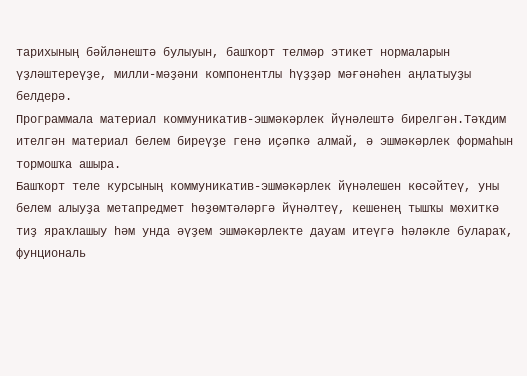тарихының бәйләнештә булыуын, башҡорт телмәр этикет нормаларын үҙләштереүҙе, милли-мәҙәни компонентлы һүҙҙәр мәғәнәһен аңлатыуҙы белдерә.
Программала материал коммуникатив-эшмәкәрлек йүнәлештә бирелгән.Тәҡдим ителгән материал белем биреүҙе генә иҫәпкә алмай, ә эшмәкәрлек формаһын тормошҡа ашыра.
Башҡорт теле курсының коммуникатив-эшмәкәрлек йүнәлешен көсәйтеү, уны белем алыуҙа метапредмет һөҙөмтәләргә йүнәлтеү, кешенең тышҡы мөхиткә тиҙ яраҡлашыу һәм унда әүҙем эшмәкәрлекте дауам итеүгә һәләкле булараҡ, фунциональ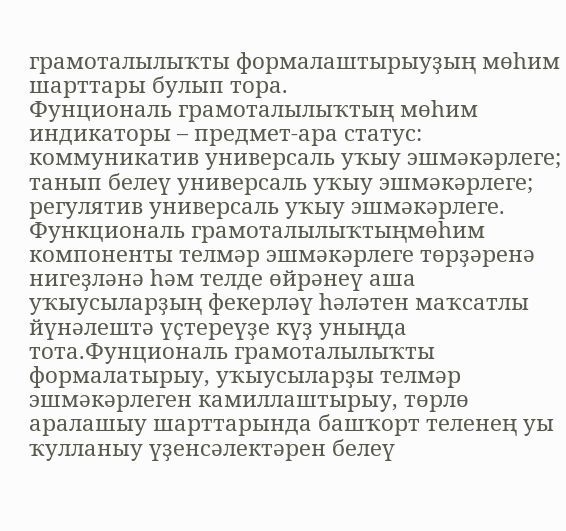грамоталылыҡты формалаштырыуҙың мөһим шарттары булып тора.
Фунциональ грамоталылыҡтың мөһим индикаторы – предмет-ара статус: коммуникатив универсаль уҡыу эшмәкәрлеге; танып белеү универсаль уҡыу эшмәкәрлеге; регулятив универсаль уҡыу эшмәкәрлеге. Функциональ грамоталылыҡтыңмөһим компоненты телмәр эшмәкәрлеге төрҙәренә нигеҙләнә һәм телде өйрәнеү аша уҡыусыларҙың фекерләү һәләтен маҡсатлы йүнәлештә үҫтереүҙе күҙ уныңда тота.Фунциональ грамоталылыҡты формалатырыу, уҡыусыларҙы телмәр эшмәкәрлеген камиллаштырыу, төрлө аралашыу шарттарында башҡорт теленең уы ҡулланыу үҙенсәлектәрен белеү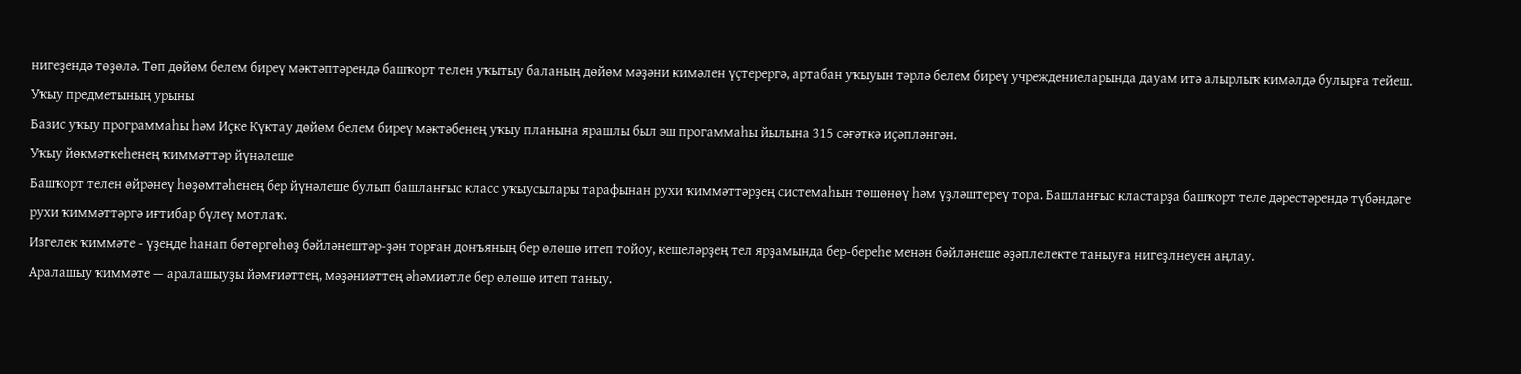нигеҙендә төҙөлә. Төп дөйөм белем биреү мәктәптәрендә башҡорт телен уҡытыу баланың дөйөм мәҙәни кимәлен үҫтерергә, артабан уҡыуын тәрлә белем биреү учреждениеларында дауам итә алырлыҡ кимәлдә булырға тейеш.
Уҡыу предметының урыны
Базис уҡыу программаһы һәм Иҫке Күктау дөйөм белем биреү мәктәбенең уҡыу планына ярашлы был эш прогаммаһы йылына 315 сәғәткә иҫәпләнгән.
Уҡыу йөкмәткеһенең ҡиммәттәр йүнәлеше
Башҡорт телен өйрәнеү һөҙөмтәһенең бер йүнәлеше булып башланғыс класс уҡыусылары тарафынан рухи ҡиммәттәрҙең системаһын төшөнөү һәм үҙләштереү тора. Башланғыс кластарҙа башҡорт теле дәрестәрендә түбәндәге рухи ҡиммәттәргә иғтибар бүлеү мотлаҡ.
Изгелек ҡиммәте - үҙеңде һанап бөтөргөһөҙ бәйләнештәр-ҙән торған донъяның бер өлөшө итеп тойоу, кешеләрҙең тел ярҙамында бер-береһе менән бәйләнеше әҙәплелекте таныуға нигеҙлнеуен аңлау.
Аралашыу ҡиммәте — аралашыуҙы йәмғиәттең, мәҙәниәттең әһәмиәтле бер өлөшө итеп таныу.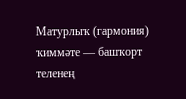Матурлыҡ (гармония) ҡиммәте — башҡорт теленең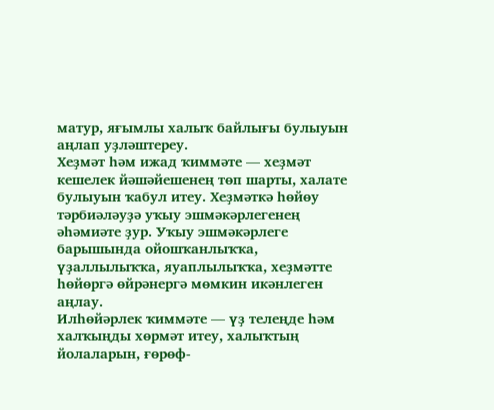матур, яғымлы халыҡ байлығы булыуын аңлап уҙләштереу.
Хеҙмәт һәм ижад ҡиммәте — хеҙмәт кешелек йәшәйешенең төп шарты, халате булыуын ҡабул итеу. Хеҙмәткә һөйөу тәрбиәләуҙә уҡыу эшмәкәрлегенең әһәмиәте ҙур. Уҡыу эшмәкәрлеге барышында ойошҡанлыҡҡа, үҙаллылыҡҡа, яуаплылыҡҡа, хеҙмәтте һөйөргә өйрәнергә мөмкин икәнлеген аңлау.
Илһөйәрлек ҡиммәте — үҙ телеңде һәм халҡыңды хөрмәт итеу, халыҡтың йолаларын, ғөрөф-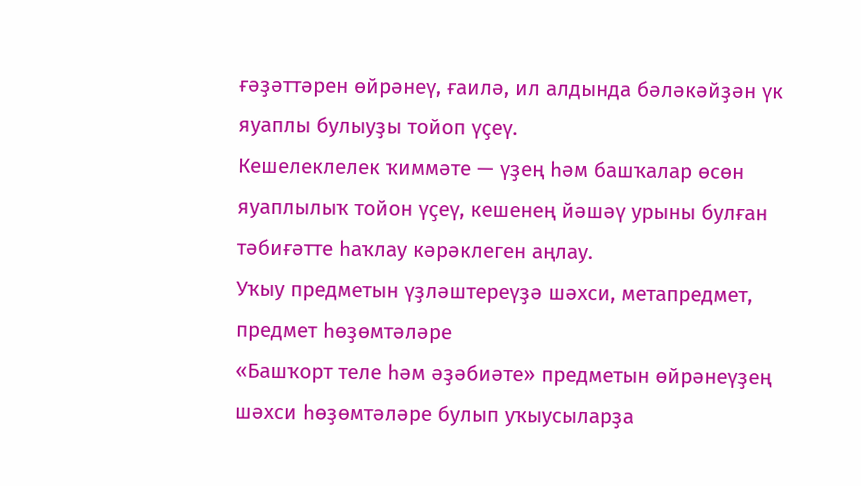ғәҙәттәрен өйрәнеү, ғаилә, ил алдында бәләкәйҙән үк яуаплы булыуҙы тойоп үҫеү.
Кешелеклелек ҡиммәте — үҙең һәм башҡалар өсөн яуаплылыҡ тойон үҫеү, кешенең йәшәү урыны булған тәбиғәтте һаҡлау кәрәклеген аңлау.
Уҡыу предметын үҙләштереүҙә шәхси, метапредмет, предмет һөҙөмтәләре
«Башҡорт теле һәм әҙәбиәте» предметын өйрәнеүҙең шәхси һөҙөмтәләре булып уҡыусыларҙа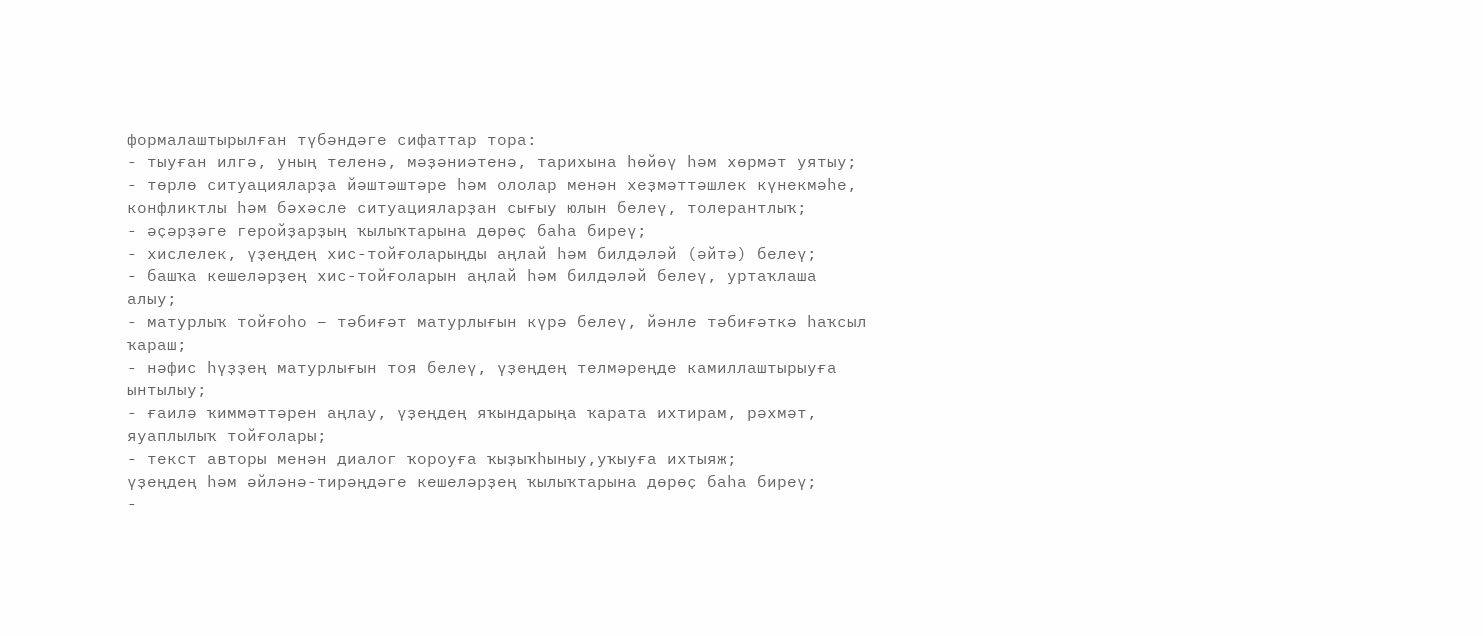формалаштырылған түбәндәге сифаттар тора:
- тыуған илгә, уның теленә, мәҙәниәтенә, тарихына һөйөү һәм хөрмәт уятыу;
- төрлө ситуацияларҙа йәштәштәре һәм ололар менән хеҙмәттәшлек күнекмәһе, конфликтлы һәм бәхәсле ситуацияларҙан сығыу юлын белеү, толерантлыҡ;
- әҫәрҙәге геройҙарҙың ҡылыҡтарына дөрөҫ баһа биреү;
- хислелек, үҙеңдең хис-тойғоларыңды аңлай һәм билдәләй (әйтә) белеү;
- башҡа кешеләрҙең хис-тойғоларын аңлай һәм билдәләй белеү, уртаҡлаша алыу;
- матурлыҡ тойғоһо – тәбиғәт матурлығын күрә белеү, йәнле тәбиғәткә һаҡсыл ҡараш;
- нәфис һүҙҙең матурлығын тоя белеү, үҙеңдең телмәреңде камиллаштырыуға ынтылыу;
- ғаилә ҡиммәттәрен аңлау, үҙеңдең яҡындарыңа ҡарата ихтирам, рәхмәт, яуаплылыҡ тойғолары;
- текст авторы менән диалог ҡороуға ҡыҙыҡһыныу,уҡыуға ихтыяж;
үҙеңдең һәм әйләнә-тирәңдәге кешеләрҙең ҡылыҡтарына дөрөҫ баһа биреү;
-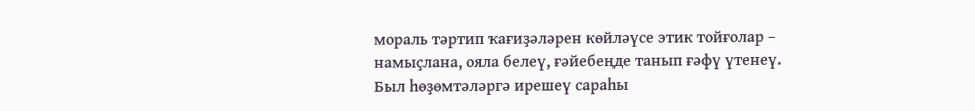мораль тәртип ҡағиҙәләрен көйләүсе этик тойғолар – намыҫлана, ояла белеү, ғәйебеңде танып ғәфү үтенеү. Был һөҙөмтәләргә ирешеү сараһы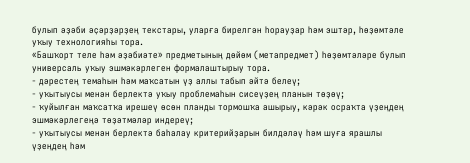булып әҙәби әҫәрҙәрҙең текстары, уларға бирелгән һорауҙар һәм эштәр, һөҙөмтәле уҡыу технологияһы тора.
«Башҡорт теле һәм әҙәбиәте» предметының дөйөм (метапредмет) һөҙөмтәләре булып универсаль уҡыу эшмәкәрлеген формалаштырыу тора.
- дәрестең темаһын һәм маҡсатын үҙ аллы табып әйтә белеү;
- уҡытыусы менән берлектә уҡыу проблемаһын сисеүҙең планын төҙөү;
- ҡуйылған маҡсатҡа ирешеү өсөн планды тормошҡа ашырыу, кәрәк осраҡта үҙеңдең эшмәкәрлегеңә төҙәтмәләр индереү;
- уҡытыусы менән берлектә баһалау критерийҙарын билдәләү һәм шуға ярашлы үҙеңдең һәм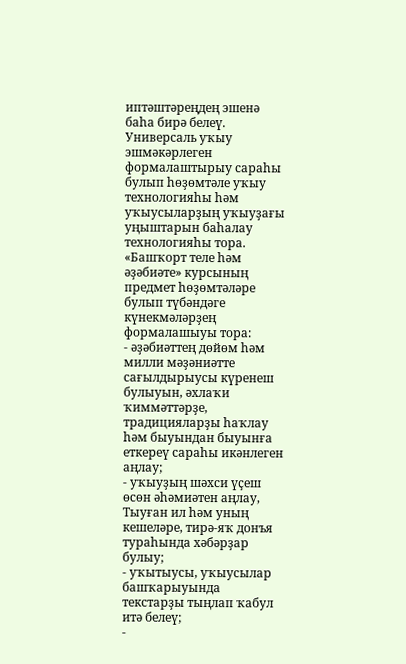иптәштәреңдең эшенә баһа бирә белеү.
Универсаль уҡыу эшмәкәрлеген формалаштырыу сараһы булып һөҙөмтәле уҡыу технологияһы һәм уҡыусыларҙың уҡыуҙағы уңыштарын баһалау технологияһы тора.
«Башҡорт теле һәм әҙәбиәте» курсының предмет һөҙөмтәләре булып түбәндәге күнекмәләрҙең формалашыуы тора:
- әҙәбиәттең дөйөм һәм милли мәҙәниәтте сағылдырыусы күренеш булыуын, әхлаҡи ҡиммәттәрҙе, традицияларҙы һаҡлау һәм быуындан быуынға еткереү сараһы икәнлеген аңлау;
- уҡыуҙың шәхси үҫеш өсөн әһәмиәтен аңлау, Тыуған ил һәм уның кешеләре, тирә-яҡ донъя тураһында хәбәрҙар булыу;
- уҡытыусы, уҡыусылар башҡарыуында текстарҙы тыңлап ҡабул итә белеү;
-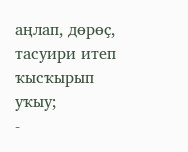аңлап, дөрөҫ, тасуири итеп ҡысҡырып уҡыу;
-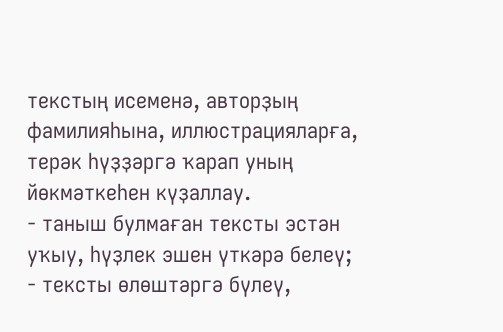текстың исеменә, авторҙың фамилияһына, иллюстрацияларға, терәк һүҙҙәргә ҡарап уның йөкмәткеһен күҙаллау.
- таныш булмаған тексты эстән уҡыу, һүҙлек эшен үткәрә белеү;
- тексты өлөштәргә бүлеү,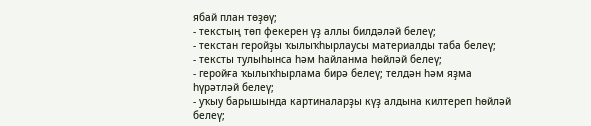ябай план төҙөү;
- текстың төп фекерен үҙ аллы билдәләй белеү;
- текстан геройҙы ҡылыҡһырлаусы материалды таба белеү;
- тексты тулыһынса һәм һайланма һөйләй белеү;
- геройға ҡылыҡһырлама бирә белеү; телдән һәм яҙма һүрәтләй белеү;
- уҡыу барышында картиналарҙы күҙ алдына килтереп һөйләй белеү;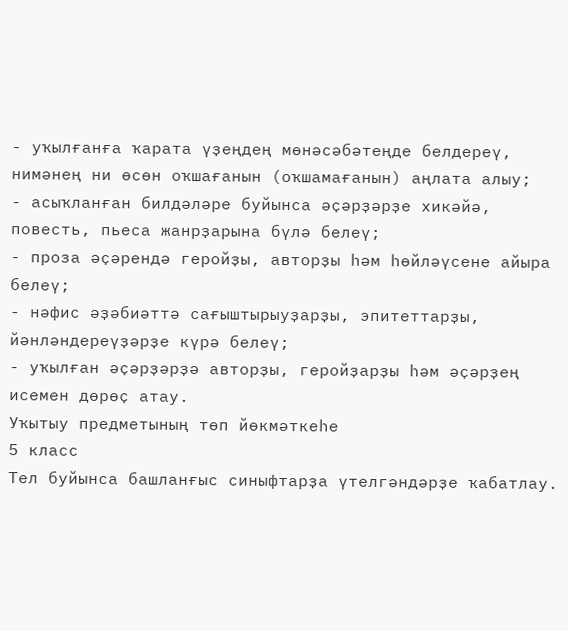- уҡылғанға ҡарата үҙеңдең мөнәсәбәтеңде белдереү, нимәнең ни өсөн оҡшағанын (оҡшамағанын) аңлата алыу;
- асыҡланған билдәләре буйынса әҫәрҙәрҙе хикәйә, повесть, пьеса жанрҙарына бүлә белеү;
- проза әҫәрендә геройҙы, авторҙы һәм һөйләүсене айыра белеү;
- нәфис әҙәбиәттә сағыштырыуҙарҙы, эпитеттарҙы, йәнләндереүҙәрҙе күрә белеү;
- уҡылған әҫәрҙәрҙә авторҙы, геройҙарҙы һәм әҫәрҙең исемен дөрөҫ атау.
Уҡытыу предметының төп йөкмәткеһе
5 класс
Тел буйынса башланғыс синыфтарҙа үтелгәндәрҙе ҡабатлау.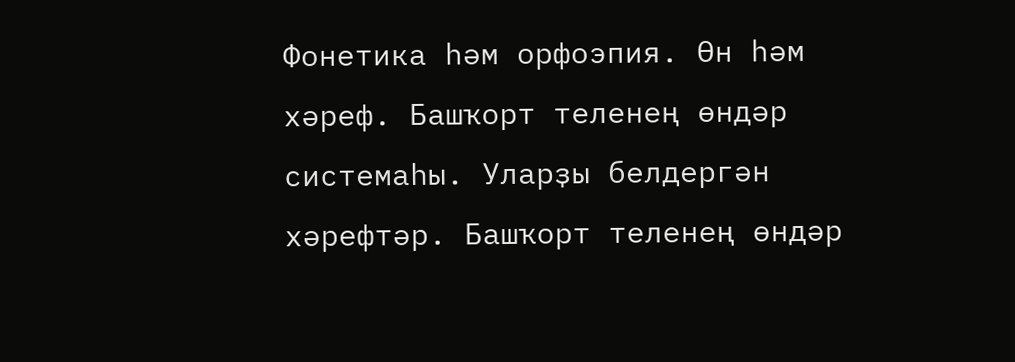Фонетика һәм орфоэпия. Өн һәм хәреф. Башҡорт теленең өндәр системаһы. Уларҙы белдергән хәрефтәр. Башҡорт теленең өндәр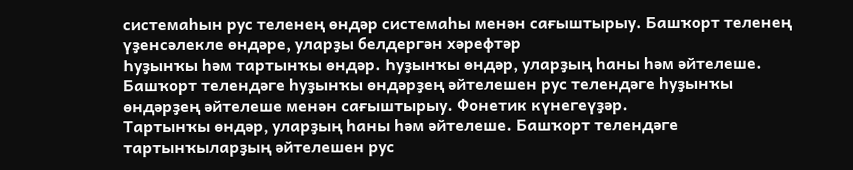системаһын рус теленең өндәр системаһы менән сағыштырыу. Башҡорт теленең үҙенсәлекле өндәре, уларҙы белдергән хәрефтәр
Һуҙынҡы һәм тартынҡы өндәр. Һуҙынҡы өндәр, уларҙың һаны һәм әйтелеше. Башҡорт телендәге һуҙынҡы өндәрҙең әйтелешен рус телендәге һуҙынҡы өндәрҙең әйтелеше менән сағыштырыу. Фонетик күнегеүҙәр.
Тартынҡы өндәр, уларҙың һаны һәм әйтелеше. Башҡорт телендәге тартынҡыларҙың әйтелешен рус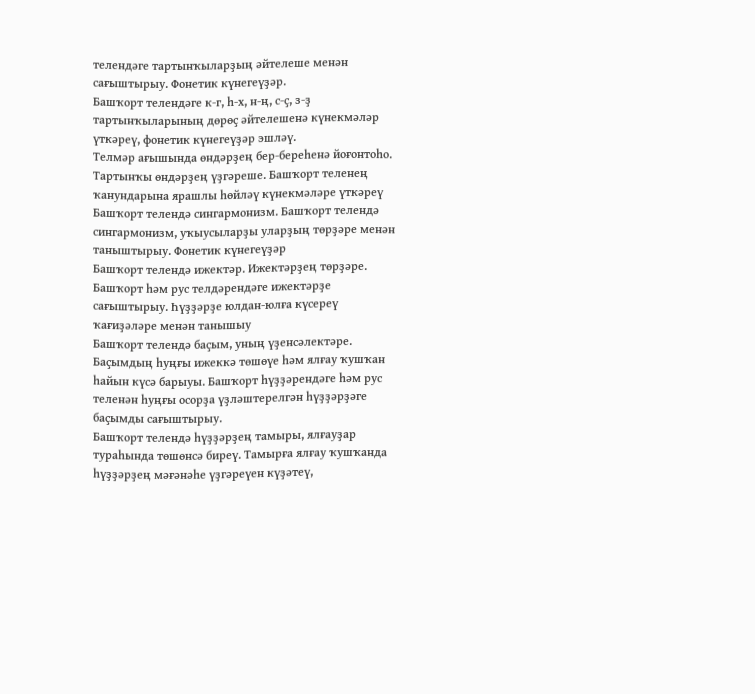телендәге тартынҡыларҙың әйтелеше менән сағыштырыу. Фонетик күнегеүҙәр.
Башҡорт телендәге к-г, һ-х, н-ң, с-ҫ, з-ҙ тартынҡыларының дөрөҫ әйтелешенә күнекмәләр үткәреү, фонетик күнегеүҙәр эшләү.
Телмәр ағышында өндәрҙең бер-береһенә йоғонтоһо. Тартынҡы өндәрҙең үҙгәреше. Башҡорт теленең ҡанундарына ярашлы һөйләү күнекмәләре үткәреү
Башҡорт телендә сингармонизм. Башҡорт телендә сингармонизм, уҡыусыларҙы уларҙың төрҙәре менән таныштырыу. Фонетик күнегеүҙәр
Башҡорт телендә ижектәр. Ижектәрҙең төрҙәре. Башҡорт һәм рус телдәрендәге ижектәрҙе сағыштырыу. Һүҙҙәрҙе юлдан-юлға күсереү ҡағиҙәләре менән танышыу
Башҡорт телендә баҫым, уның үҙенсәлектәре. Баҫымдың һуңғы ижеккә төшөүе һәм ялғау ҡушҡан һайын күсә барыуы. Башҡорт һүҙҙәрендәге һәм рус теленән һуңғы осорҙа үҙләштерелгән һүҙҙәрҙәге баҫымды сағыштырыу.
Башҡорт телендә һүҙҙәрҙең тамыры, ялғауҙар тураһында төшөнсә биреү. Тамырға ялғау ҡушҡанда һүҙҙәрҙең мәғәнәһе үҙгәреүен күҙәтеү,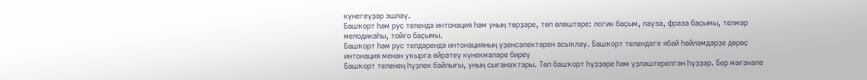күнегеүҙәр эшләү.
Башҡорт һәм рус телендә интонация һәм уның төрҙәре, төп өлөштәре: логик баҫым, пауза, фраза баҫымы, телмәр мелодикаһы, тойғо баҫымы.
Башҡорт һәм рус телдәрендә интонацияның үҙенсәлектәрен асыҡлау. Башҡорт телендәге ябай һөйләмдәрҙе дөрөҫ интонация менән уҡырға өйрәтеү күнекмәләре биреү
Башҡорт теленең һүҙлек байлығы, уның сығанаҡтары. Төп башҡорт һүҙҙәре һәм үҙләштерелгән һүҙҙәр. Бер мәғәнәле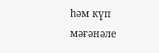һәм күп мәғәнәле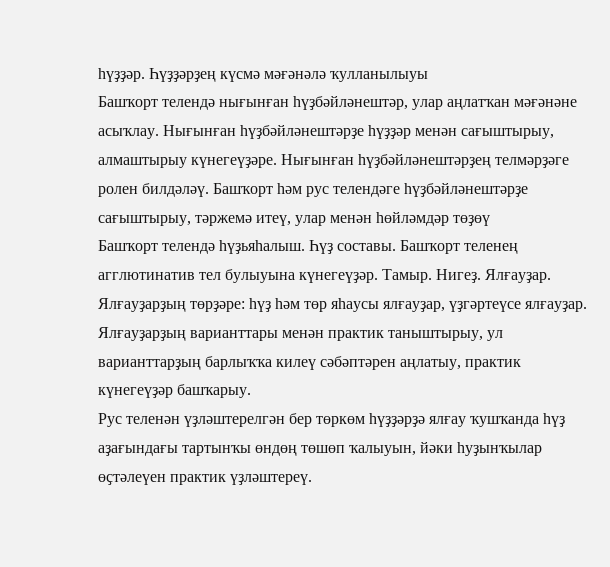һүҙҙәр. Һүҙҙәрҙең күсмә мәғәнәлә ҡулланылыуы
Башҡорт телендә нығынған һүҙбәйләнештәр, улар аңлатҡан мәғәнәне асыҡлау. Нығынған һүҙбәйләнештәрҙе һүҙҙәр менән сағыштырыу, алмаштырыу күнегеүҙәре. Нығынған һүҙбәйләнештәрҙең телмәрҙәге ролен билдәләү. Башҡорт һәм рус телендәге һүҙбәйләнештәрҙе сағыштырыу, тәржемә итеү, улар менән һөйләмдәр төҙөү
Башҡорт телендә һүҙьяһалыш. Һүҙ составы. Башҡорт теленең агглютинатив тел булыуына күнегеүҙәр. Тамыр. Нигеҙ. Ялғауҙар. Ялғауҙарҙың төрҙәре: һүҙ һәм төр яһаусы ялғауҙар, үҙгәртеүсе ялғауҙар. Ялғауҙарҙың варианттары менән практик таныштырыу, ул варианттарҙың барлыҡҡа килеү сәбәптәрен аңлатыу, практик күнегеүҙәр башҡарыу.
Рус теленән үҙләштерелгән бер төркөм һүҙҙәрҙә ялғау ҡушҡанда һүҙ аҙағындағы тартынҡы өндөң төшөп ҡалыуын, йәки һуҙынҡылар өҫтәлеүен практик үҙләштереү.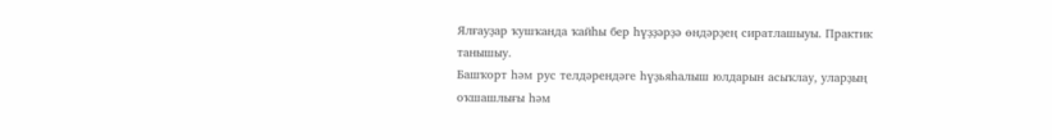Ялғауҙар ҡушҡанда ҡайһы бер һүҙҙәрҙә өндәрҙең сиратлашыуы. Практик танышыу.
Башҡорт һәм рус телдәрендәге һүҙьяһалыш юлдарын асыҡлау, уларҙың оҡшашлығы һәм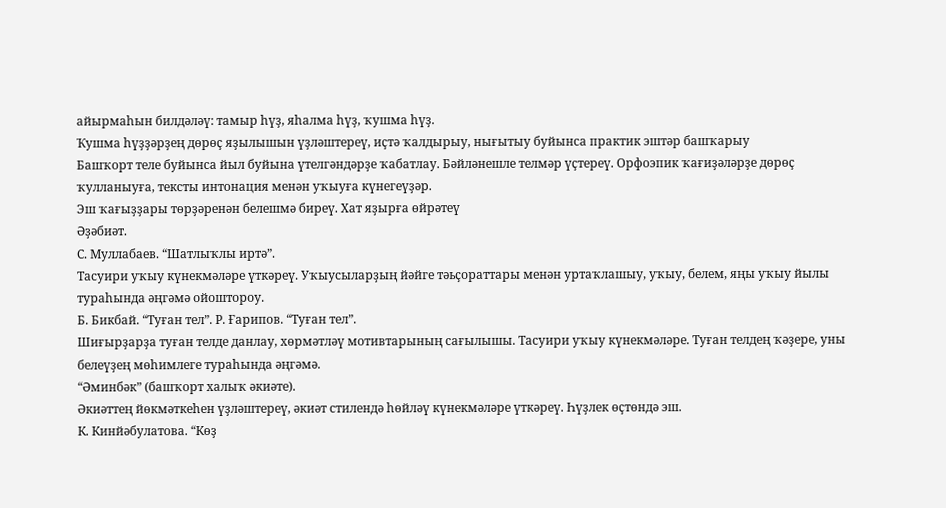айырмаһын билдәләү: тамыр һүҙ, яһалма һүҙ, ҡушма һүҙ.
Ҡушма һүҙҙәрҙең дөрөҫ яҙылышын үҙләштереү, иҫтә ҡалдырыу, нығытыу буйынса практик эштәр башҡарыу
Башҡорт теле буйынса йыл буйына үтелгәндәрҙе ҡабатлау. Бәйләнешле телмәр үҫтереү. Орфоэпик ҡағиҙәләрҙе дөрөҫ ҡулланыуға, тексты интонация менән уҡыуға күнегеүҙәр.
Эш ҡағыҙҙары төрҙәренән белешмә биреү. Хат яҙырға өйрәтеү
Әҙәбиәт.
С. Муллабаев. “Шатлыҡлы иртә”.
Тасуири уҡыу күнекмәләре үткәреү. Уҡыусыларҙың йәйге тәьҫораттары менән уртаҡлашыу, уҡыу, белем, яңы уҡыу йылы тураһында әңгәмә ойоштороу.
Б. Бикбай. “Туған тел”. Р. Ғарипов. “Туған тел”.
Шиғырҙарҙа туған телде данлау, хөрмәтләү мотивтарының сағылышы. Тасуири уҡыу күнекмәләре. Туған телдең ҡәҙере, уны белеүҙең мөһимлеге тураһында әңгәмә.
“Әминбәк” (башҡорт халыҡ әкиәте).
Әкиәттең йөкмәткеһен үҙләштереү, әкиәт стилендә һөйләү күнекмәләре үткәреү. Һүҙлек өҫтөндә эш.
К. Кинйәбулатова. “Көҙ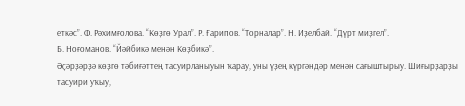еткәс”. Ф. Рәхимғолова. “Көҙгө Урал”. Р. Ғарипов. “Торналар”. Н. Иҙелбай. “Дүрт миҙгел”.
Б. Ноғоманов. “Йәйбикә менән Көҙбикә”.
Әҫәрҙәрҙә көҙгө тәбиғәттең тасуирланыуын ҡарау, уны үҙең күргәндәр менән сағыштырыу. Шиғырҙарҙы тасуири уҡыу,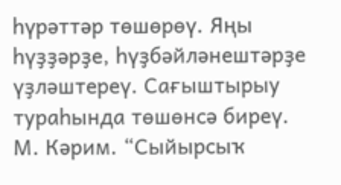һүрәттәр төшөрөү. Яңы һүҙҙәрҙе, һүҙбәйләнештәрҙе үҙләштереү. Сағыштырыу тураһында төшөнсә биреү.
М. Кәрим. “Сыйырсыҡ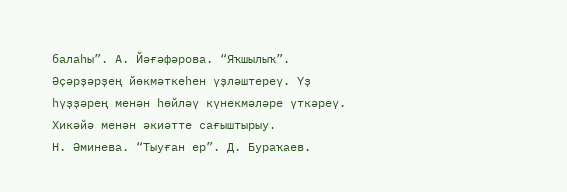балаһы”. А. Йәғәфәрова. “Яҡшылыҡ”.
Әҫәрҙәрҙең йөкмәткеһен үҙләштереү. Үҙ һүҙҙәрең менән һөйләү күнекмәләре үткәреү. Хикәйә менән әкиәтте сағыштырыу.
Н. Әминева. “Тыуған ер”. Д. Бураҡаев.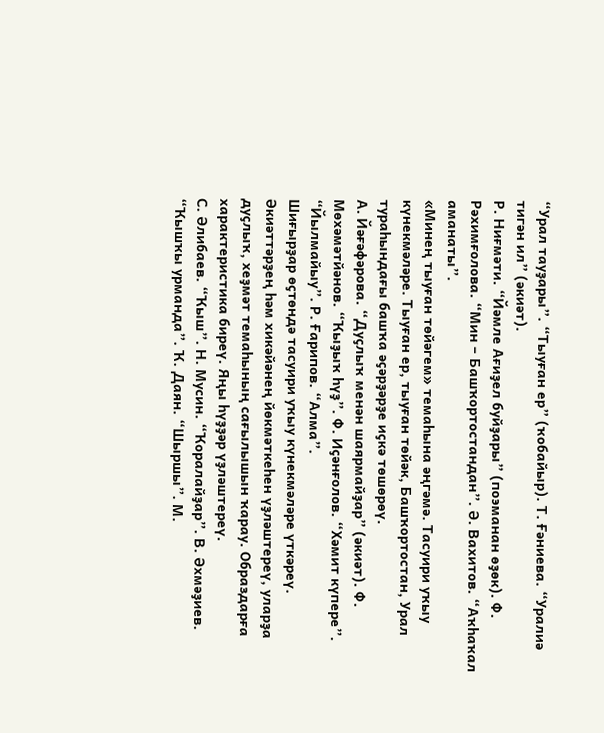“Урал тауҙары”. “Тыуған ер” (ҡобайыр). Т. Ғәниева. “Уралиә тигән ил” (әкиәт).
Р. Ниғмәти. “Йәмле Ағиҙел буйҙары” (поэманан өҙөк). Ф. Рәхимғолова. “Мин – Башҡортостандан”. Ә. Вахитов. “Аҡһаҡал аманаты”.
«Минең тыуған төйәгем» темаһына әңгәмә. Тасуири уҡыу күнекмәләре. Тыуған ер, тыуған төйәк, Башҡортостан, Урал тураһындағы башҡа әҫәрҙәрҙе иҫкә төшөрөү.
А. Йәғәфәрова. “Дуҫлыҡ менән шаярмайҙар” (әкиәт). Ф. Мөхәмәтйәнов. “Ҡыҙыҡ һүҙ”. Ф. Иҫәнғолов. “Хәмит күпере”. “Йылмайыу”. Р. Ғарипов. “Алма”.
Шиғырҙар өҫтөндә тасуири уҡыу күнекмәләре үткәреү. Әкиәттәрҙең һәм хикәйәнең йөкмәткеһен үҙләштереү, уларҙа дуҫлыҡ, хеҙмәт темаһының сағылышын ҡарау. Образдарға характеристика биреү. Яңы һүҙҙәр үҙләштереү.
С. Әлибаев. “Ҡыш”. Н. Мусин. “Ҡоралайҙар”. В. Әхмәҙиев. “Ҡышҡы урманда”. Ҡ. Даян. “Шыршы”. М.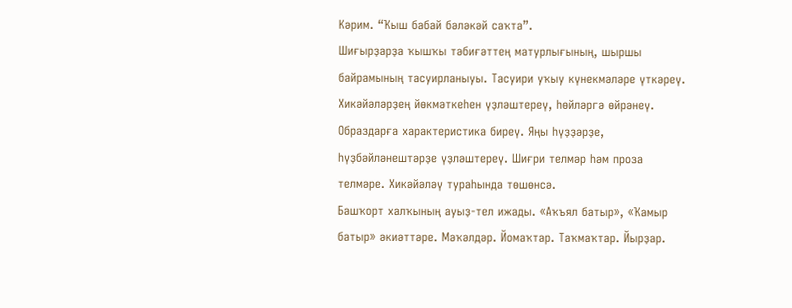Кәрим. “Ҡыш бабай бәләкәй саҡта”.
Шиғырҙарҙа ҡышҡы тәбиғәттең матурлығының, шыршы байрамының тасуирланыуы. Тасуири уҡыу күнекмәләре үткәреү. Хикәйәләрҙең йөкмәткеһен үҙләштереү, һөйләргә өйрәнеү. Образдарға характеристика биреү. Яңы һүҙҙәрҙе, һүҙбәйләнештәрҙе үҙләштереү. Шиғри телмәр һәм проза телмәре. Хикәйәләү тураһында төшөнсә.
Башҡорт халҡының ауыҙ-тел ижады. «Аҡъял батыр», «Ҡамыр батыр» әкиәттәре. Мәҡәлдәр. Йомаҡтар. Таҡмаҡтар. Йырҙар.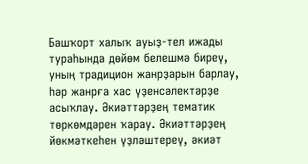Башҡорт халыҡ ауыҙ-тел ижады тураһында дөйөм белешмә биреү, уның традицион жанрҙарын барлау, һәр жанрға хас үҙенсәлектәрҙе асыҡлау. Әкиәттәрҙең тематик төркөмдәрен ҡарау. Әкиәттәрҙең йөкмәткеһен үҙләштереү, әкиәт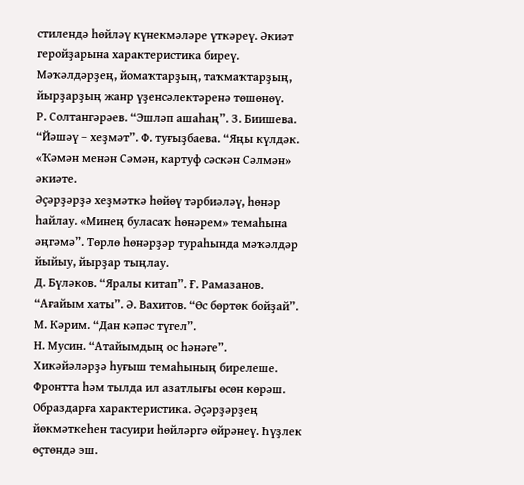стилендә һөйләү күнекмәләре үткәреү. Әкиәт геройҙарына характеристика биреү. Мәҡәлдәрҙең, йомаҡтарҙың, таҡмаҡтарҙың, йырҙарҙың жанр үҙенсәлектәренә төшөнөү.
Р. Солтангәрәев. “Эшләп ашаһаң”. З. Биишева. “Йәшәү – хеҙмәт”. Ф. туғыҙбаева. “Яңы күлдәк. «Ҡәмән менән Сәмән, картуф сәскән Сәлмән» әкиәте.
Әҫәрҙәрҙә хеҙмәткә һөйөү тәрбиәләү, һөнәр һайлау. «Минең буласаҡ һөнәрем» темаһына әңгәмә”. Төрлө һөнәрҙәр тураһында мәҡәлдәр йыйыу, йырҙар тыңлау.
Д. Бүләков. “Яралы китап”. Ғ. Рамазанов. “Ағайым хаты”. Ә. Вахитов. “Өс бөртөк бойҙай”. М. Кәрим. “Дан кәпәс түгел”.
Н. Мусин. “Атайымдың ос һәнәге”.
Хикәйәләрҙә һуғыш темаһының бирелеше. Фронтта һәм тылда ил азатлығы өсөн көрәш. Образдарға характеристика. Әҫәрҙәрҙең йөкмәткеһен тасуири һөйләргә өйрәнеү. Һүҙлек өҫтөндә эш.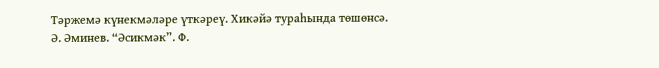Тәржемә күнекмәләре үткәреү. Хикәйә тураһында төшөнсә.
Ә. Әминев. “Әсикмәк”. Ф.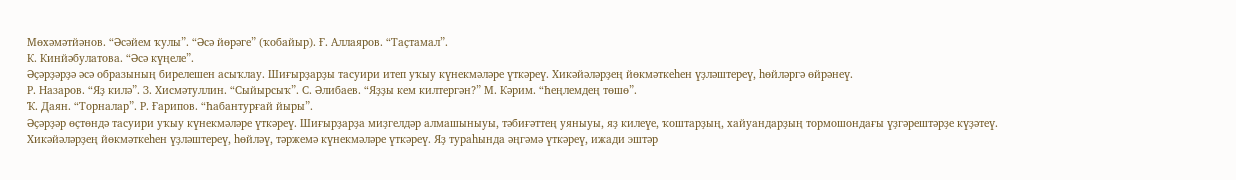Мөхәмәтйәнов. “Әсәйем ҡулы”. “Әсә йөрәге” (ҡобайыр). Ғ. Аллаяров. “Таҫтамал”.
К. Кинйәбулатова. “Әсә күңеле”.
Әҫәрҙәрҙә әсә образының бирелешен асыҡлау. Шиғырҙарҙы тасуири итеп уҡыу күнекмәләре үткәреү. Хикәйәләрҙең йөкмәткеһен үҙләштереү, һөйләргә өйрәнеү.
Р. Назаров. “Яҙ килә”. З. Хисмәтуллин. “Сыйырсыҡ”. С. Әлибаев. “Яҙҙы кем килтергән?” М. Кәрим. “Һеңлемдең төшө”.
Ҡ. Даян. “Торналар”. Р. Ғарипов. “Һабантурғай йыры”.
Әҫәрҙәр өҫтөндә тасуири уҡыу күнекмәләре үткәреү. Шиғырҙарҙа миҙгелдәр алмашыныуы, тәбиғәттең уяныуы, яҙ килеүе, ҡоштарҙың, хайуандарҙың тормошондағы үҙгәрештәрҙе күҙәтеү. Хикәйәләрҙең йөкмәткеһен үҙләштереү, һөйләү, тәржемә күнекмәләре үткәреү. Яҙ тураһында әңгәмә үткәреү, ижади эштәр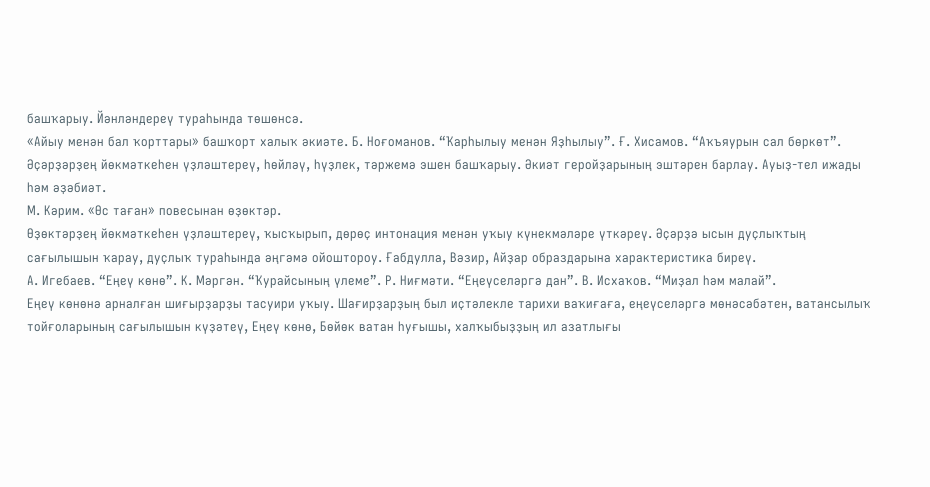башҡарыу. Йәнләндереү тураһында төшөнсә.
«Айыу менән бал ҡорттары» башҡорт халыҡ әкиәте. Б. Ноғоманов. “Ҡарһылыу менән Яҙһылыу”. Ғ. Хисамов. “Аҡъяурын сал бөркөт”.
Әҫәрҙәрҙең йөкмәткеһен үҙләштереү, һөйләү, һүҙлек, тәржемә эшен башҡарыу. Әкиәт геройҙарының эштәрен барлау. Ауыҙ-тел ижады һәм әҙәбиәт.
М. Кәрим. «Өс таған» повесынан өҙөктәр.
Өҙөктәрҙең йөкмәткеһен үҙләштереү, ҡысҡырып, дөрөҫ интонация менән уҡыу күнекмәләре үткәреү. Әҫәрҙә ысын дуҫлыҡтың сағылышын ҡарау, дуҫлыҡ тураһында әңгәмә ойоштороу. Ғабдулла, Вәзир, Айҙар образдарына характеристика биреү.
А. Игебаев. “Еңеү көнө”. К. Мәргән. “Ҡурайсының үлеме”. Р. Ниғмәти. “Еңеүселәргә дан”. В. Исхаҡов. “Миҙал һәм малай”.
Еңеү көнөнә арналған шиғырҙарҙы тасуири уҡыу. Шағирҙарҙың был иҫтәлекле тарихи ваҡиғаға, еңеүселәргә мөнәсәбәтен, ватансылыҡ тойғоларының сағылышын күҙәтеү, Еңеү көнө, Бөйөк ватан һуғышы, халҡыбыҙҙың ил азатлығы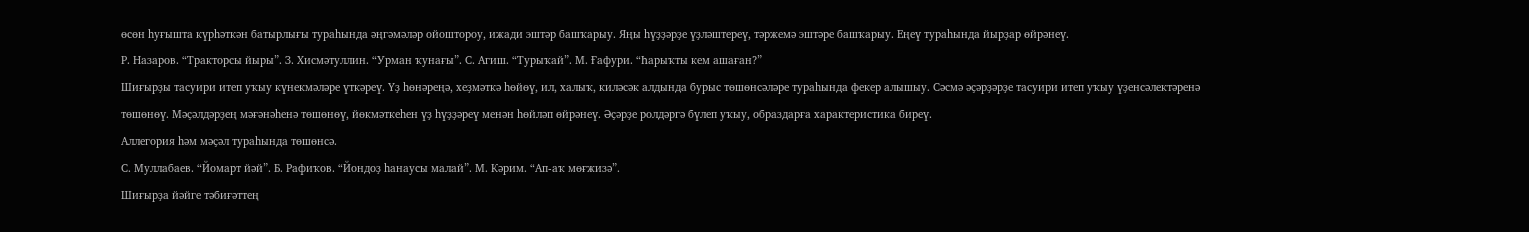өсөн һуғышта күрһәткән батырлығы тураһында әңгәмәләр ойоштороу, ижади эштәр башҡарыу. Яңы һүҙҙәрҙе үҙләштереү, тәржемә эштәре башҡарыу. Еңеү тураһында йырҙар өйрәнеү.
Р. Назаров. “Тракторсы йыры”. З. Хисмәтуллин. “Урман ҡунағы”. С. Агиш. “Турыҡай”. М. Ғафури. “Һарыҡты кем ашаған?”
Шиғырҙы тасуири итеп уҡыу күнекмәләре үткәреү. Үҙ һөнәреңә, хеҙмәткә һөйөү, ил, халыҡ, киләсәк алдында бурыс төшөнсәләре тураһында фекер алышыу. Сәсмә әҫәрҙәрҙе тасуири итеп уҡыу үҙенсәлектәренә төшөнөү. Мәҫәлдәрҙең мәғәнәһенә төшөнөү, йөкмәткеһен үҙ һүҙҙәреү менән һөйләп өйрәнеү. Әҫәрҙе ролдәргә бүлеп уҡыу, образдарға характеристика биреү.
Аллегория һәм мәҫәл тураһында төшөнсә.
С. Муллабаев. “Йомарт йәй”. Б. Рафиҡов. “Йондоҙ һанаусы малай”. М. Кәрим. “Ап-аҡ мөғжизә”.
Шиғырҙа йәйге тәбиғәттең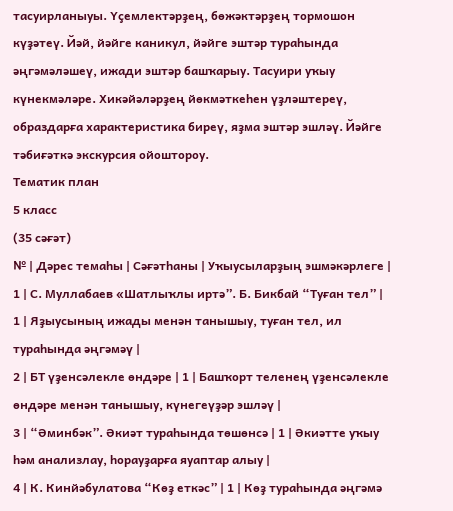тасуирланыуы. Үҫемлектәрҙең, бөжәктәрҙең тормошон күҙәтеү. Йәй, йәйге каникул, йәйге эштәр тураһында әңгәмәләшеү, ижади эштәр башҡарыу. Тасуири уҡыу күнекмәләре. Хикәйәләрҙең йөкмәткеһен үҙләштереү, образдарға характеристика биреү, яҙма эштәр эшләү. Йәйге тәбиғәткә экскурсия ойоштороу.
Тематик план
5 класс
(35 сәғәт)
№ | Дәрес темаһы | Сәғәтһаны | Уҡыусыларҙың эшмәкәрлеге |
1 | С. Муллабаев «Шатлыҡлы иртә”. Б. Бикбай “Туған тел” | 1 | Яҙыусының ижады менән танышыу, туған тел, ил тураһында әңгәмәү |
2 | БТ үҙенсәлекле өндәре | 1 | Башҡорт теленең үҙенсәлекле өндәре менән танышыу, күнегеүҙәр эшләү |
3 | “Әминбәк”. Әкиәт тураһында төшөнсә | 1 | Әкиәтте уҡыу һәм анализлау, һорауҙарға яуаптар алыу |
4 | К. Кинйәбулатова “Көҙ еткәс” | 1 | Көҙ тураһында әңгәмә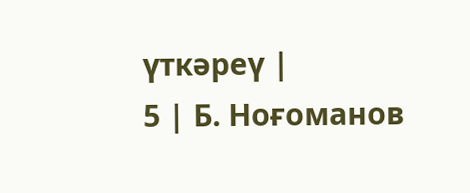үткәреү |
5 | Б. Ноғоманов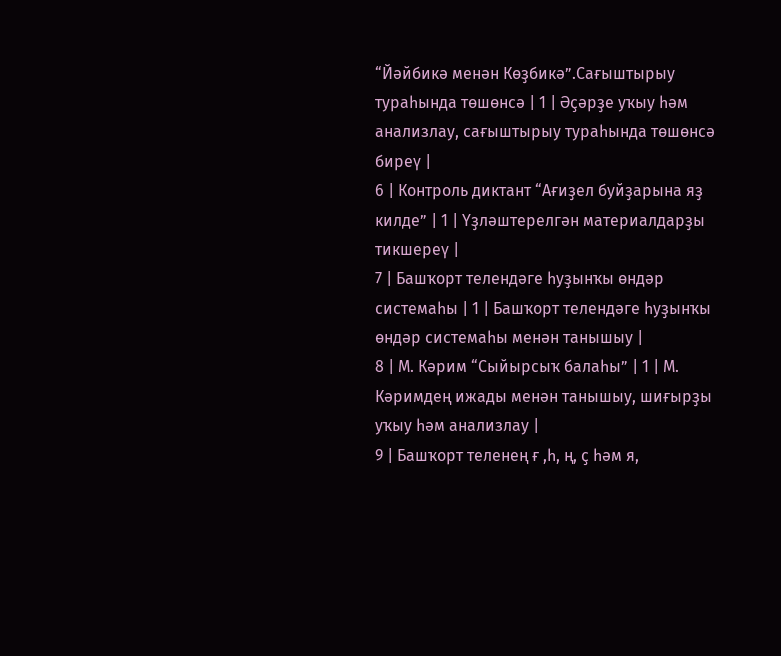“Йәйбикә менән Көҙбикә”.Сағыштырыу тураһында төшөнсә | 1 | Әҫәрҙе уҡыу һәм анализлау, сағыштырыу тураһында төшөнсә биреү |
6 | Контроль диктант “Ағиҙел буйҙарына яҙ килде” | 1 | Үҙләштерелгән материалдарҙы тикшереү |
7 | Башҡорт телендәге һуҙынҡы өндәр системаһы | 1 | Башҡорт телендәге һуҙынҡы өндәр системаһы менән танышыу |
8 | М. Кәрим “Сыйырсыҡ балаһы” | 1 | М. Кәримдең ижады менән танышыу, шиғырҙы уҡыу һәм анализлау |
9 | Башҡорт теленең ғ ,һ, ң, ҫ һәм я,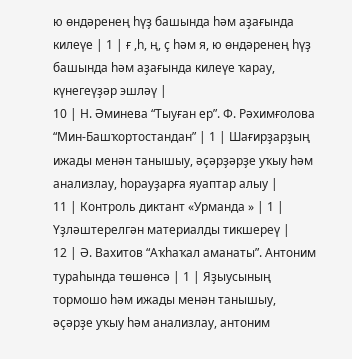ю өндәренең һүҙ башында һәм аҙағында килеүе | 1 | ғ ,һ, ң, ҫ һәм я, ю өндәренең һүҙ башында һәм аҙағында килеүе ҡарау, күнегеүҙәр эшләү |
10 | Н. Әминева “Тыуған ер”. Ф. Рәхимғолова “Мин-Башҡортостандан” | 1 | Шағирҙарҙың ижады менән танышыу, әҫәрҙәрҙе уҡыу һәм анализлау, һорауҙарға яуаптар алыу |
11 | Контроль диктант «Урманда » | 1 | Үҙләштерелгән материалды тикшереү |
12 | Ә. Вахитов “Аҡһаҡал аманаты”. Антоним тураһында төшөнсә | 1 | Яҙыусының тормошо һәм ижады менән танышыу, әҫәрҙе уҡыу һәм анализлау, антоним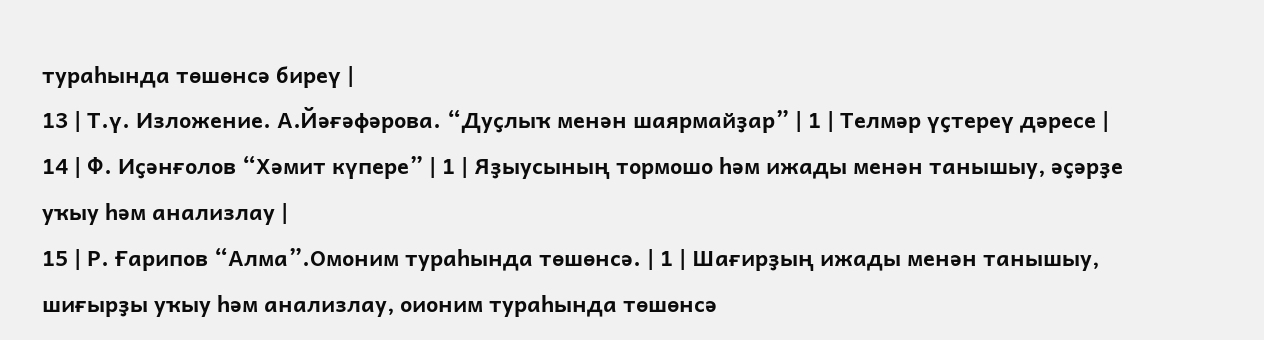тураһында төшөнсә биреү |
13 | Т.ү. Изложение. А.Йәғәфәрова. “Дуҫлыҡ менән шаярмайҙар” | 1 | Телмәр үҫтереү дәресе |
14 | Ф. Иҫәнғолов “Хәмит күпере” | 1 | Яҙыусының тормошо һәм ижады менән танышыу, әҫәрҙе уҡыу һәм анализлау |
15 | Р. Ғарипов “Алма”.Омоним тураһында төшөнсә. | 1 | Шағирҙың ижады менән танышыу, шиғырҙы уҡыу һәм анализлау, оионим тураһында төшөнсә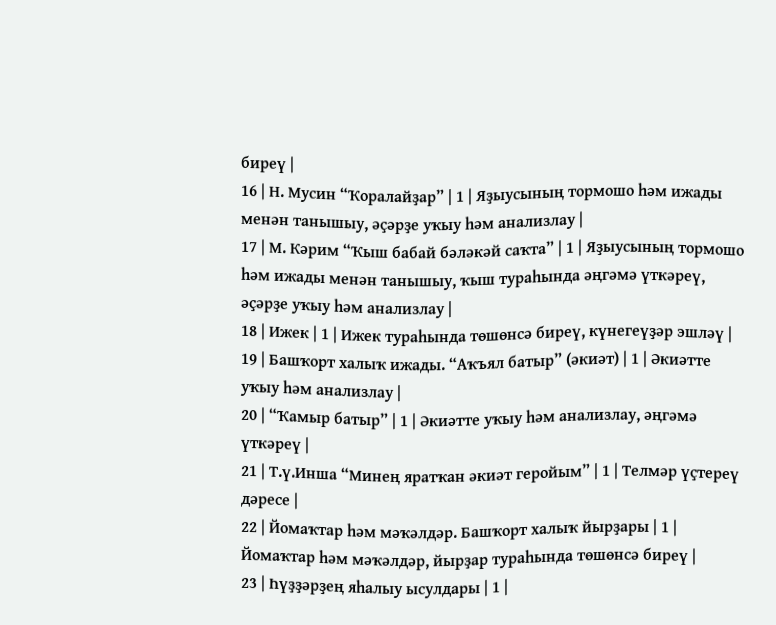биреү |
16 | Н. Мусин “Ҡоралайҙар” | 1 | Яҙыусының тормошо һәм ижады менән танышыу, әҫәрҙе уҡыу һәм анализлау |
17 | М. Кәрим “Ҡыш бабай бәләкәй саҡта” | 1 | Яҙыусының тормошо һәм ижады менән танышыу, ҡыш тураһында әңгәмә үткәреү, әҫәрҙе уҡыу һәм анализлау |
18 | Ижек | 1 | Ижек тураһында төшөнсә биреү, күнегеүҙәр эшләү |
19 | Башҡорт халыҡ ижады. “Аҡъял батыр” (әкиәт) | 1 | Әкиәтте уҡыу һәм анализлау |
20 | “Ҡамыр батыр” | 1 | Әкиәтте уҡыу һәм анализлау, әңгәмә үткәреү |
21 | Т.ү.Инша “Минең яратҡан әкиәт геройым” | 1 | Телмәр үҫтереү дәресе |
22 | Йомаҡтар һәм мәҡәлдәр. Башҡорт халыҡ йырҙары | 1 | Йомаҡтар һәм мәҡәлдәр, йырҙар тураһында төшөнсә биреү |
23 | Һүҙҙәрҙең яһалыу ысулдары | 1 |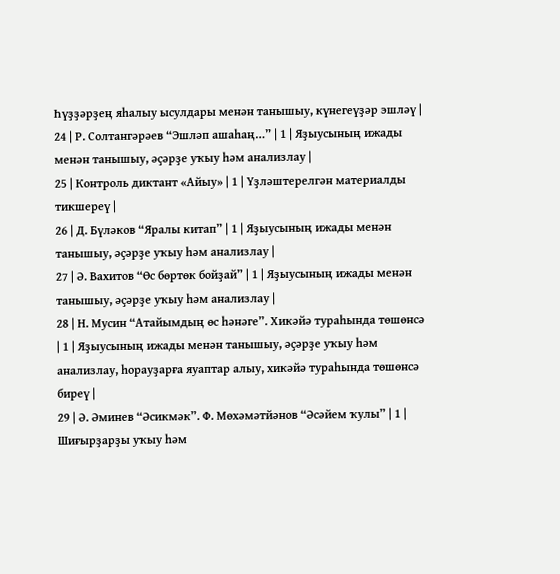Һүҙҙәрҙең яһалыу ысулдары менән танышыу, күнегеүҙәр эшләү |
24 | Р. Солтангәрәев “Эшләп ашаһаң…” | 1 | Яҙыусының ижады менән танышыу, әҫәрҙе уҡыу һәм анализлау |
25 | Контроль диктант «Айыу» | 1 | Үҙләштерелгән материалды тикшереү |
26 | Д. Бүләков “Яралы китап” | 1 | Яҙыусының ижады менән танышыу, әҫәрҙе уҡыу һәм анализлау |
27 | Ә. Вахитов “Өс бөртөк бойҙай” | 1 | Яҙыусының ижады менән танышыу, әҫәрҙе уҡыу һәм анализлау |
28 | Н. Мусин “Атайымдың өс һәнәге”. Хикәйә тураһында төшөнсә | 1 | Яҙыусының ижады менән танышыу, әҫәрҙе уҡыу һәм анализлау, һорауҙарға яуаптар алыу, хикәйә тураһында төшөнсә биреү |
29 | Ә. Әминев “Әсикмәк”. Ф. Мөхәмәтйәнов “Әсәйем ҡулы” | 1 | Шиғырҙарҙы уҡыу һәм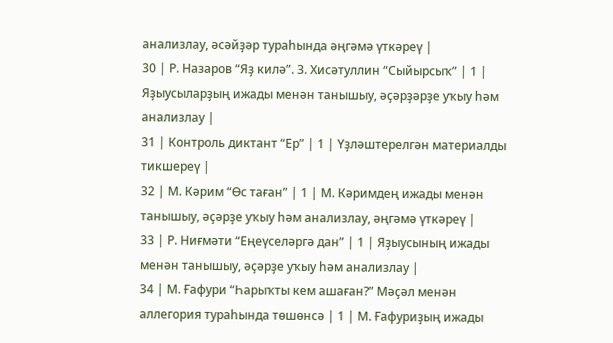анализлау, әсәйҙәр тураһында әңгәмә үткәреү |
30 | Р. Назаров “Яҙ килә”. З. Хисәтуллин “Сыйырсыҡ” | 1 | Яҙыусыларҙың ижады менән танышыу, әҫәрҙәрҙе уҡыу һәм анализлау |
31 | Контроль диктант “Ер” | 1 | Үҙләштерелгән материалды тикшереү |
32 | М. Кәрим “Өс таған” | 1 | М. Кәримдең ижады менән танышыу, әҫәрҙе уҡыу һәм анализлау, әңгәмә үткәреү |
33 | Р. Ниғмәти “Еңеүселәргә дан” | 1 | Яҙыусының ижады менән танышыу, әҫәрҙе уҡыу һәм анализлау |
34 | М. Ғафури “Һарыҡты кем ашаған?” Мәҫәл менән аллегория тураһында төшөнсә | 1 | М. Ғафуриҙың ижады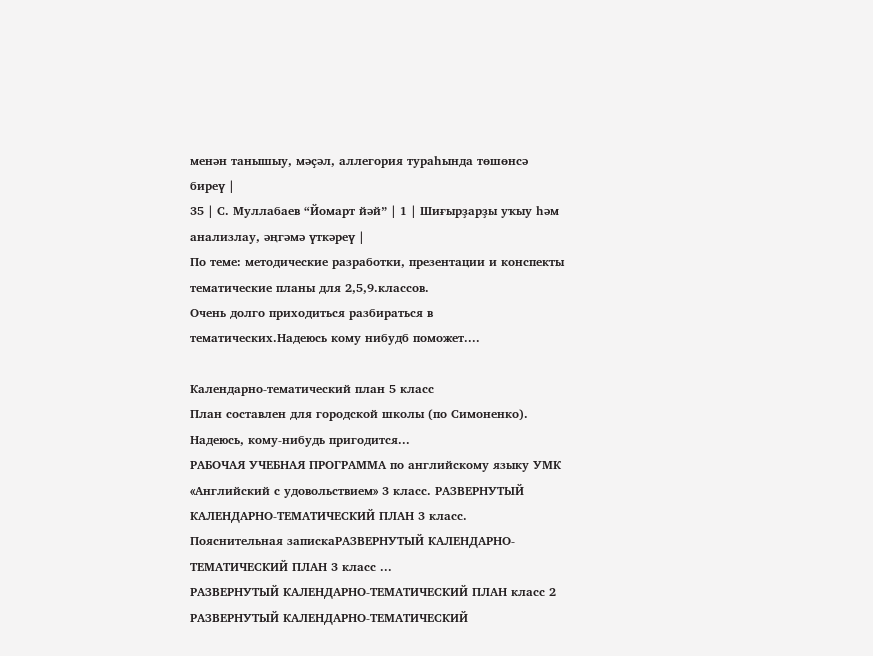менән танышыу, мәҫәл, аллегория тураһында төшөнсә биреү |
35 | С. Муллабаев “Йомарт йәй” | 1 | Шиғырҙарҙы уҡыу һәм анализлау, әңгәмә үткәреү |
По теме: методические разработки, презентации и конспекты
тематические планы для 2,5,9.классов.
Очень долго приходиться разбираться в тематических.Надеюсь кому нибудб поможет....

Календарно-тематический план 5 класс
План составлен для городской школы (по Симоненко). Надеюсь, кому-нибудь пригодится...
РАБОЧАЯ УЧЕБНАЯ ПРОГРАММА по английскому языку УМК «Английский с удовольствием» 3 класс. РАЗВЕРНУТЫЙ КАЛЕНДАРНО-ТЕМАТИЧЕСКИЙ ПЛАН 3 класс.
Пояснительная запискаРАЗВЕРНУТЫЙ КАЛЕНДАРНО-ТЕМАТИЧЕСКИЙ ПЛАН 3 класс ...
РАЗВЕРНУТЫЙ КАЛЕНДАРНО-ТЕМАТИЧЕСКИЙ ПЛАН класс 2
РАЗВЕРНУТЫЙ КАЛЕНДАРНО-ТЕМАТИЧЕСКИЙ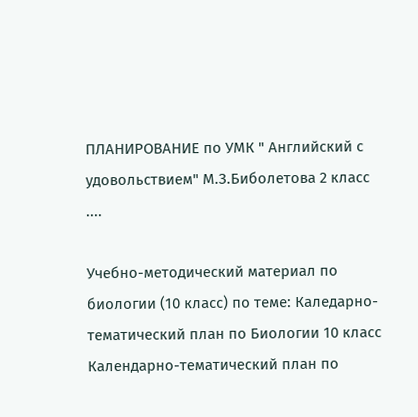ПЛАНИРОВАНИЕ по УМК " Английский с удовольствием" М.З.Биболетова 2 класс ....

Учебно-методический материал по биологии (10 класс) по теме: Каледарно-тематический план по Биологии 10 класс
Календарно-тематический план по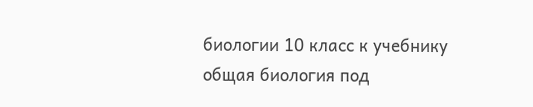биологии 10 класс к учебнику общая биология под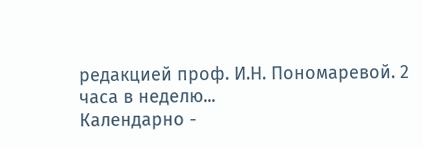редакцией проф. И.Н. Пономаревой. 2 часа в неделю...
Календарно -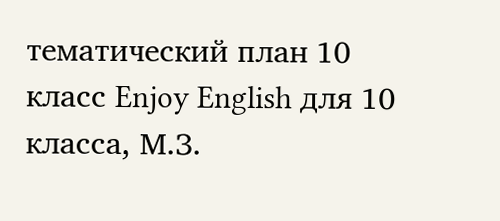тематический план 10 класс Enjoy English для 10 класса, М.З.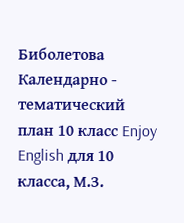Биболетова
Календарно - тематический план 10 класс Enjoy English для 10 класса, М.З.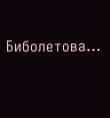Биболетова...